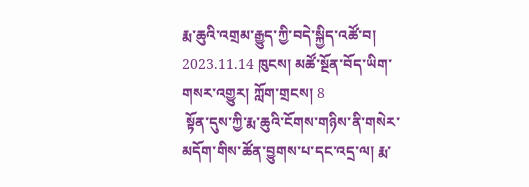རྨ་ཆུའི་འགྲམ་རྒྱུད་ཀྱི་བདེ་སྐྱིད་འཚོ་བ།
2023.11.14 ཁུངས། མཚོ་སྔོན་བོད་ཡིག་གསར་འགྱུར། ཀློག་གྲངས། 8
 སྟོན་དུས་ཀྱི་རྨ་ཆུའི་ངོགས་གཉིས་ནི་གསེར་མདོག་གིས་ཚོན་བྱུགས་པ་དང་འདྲ་ལ། རྨ་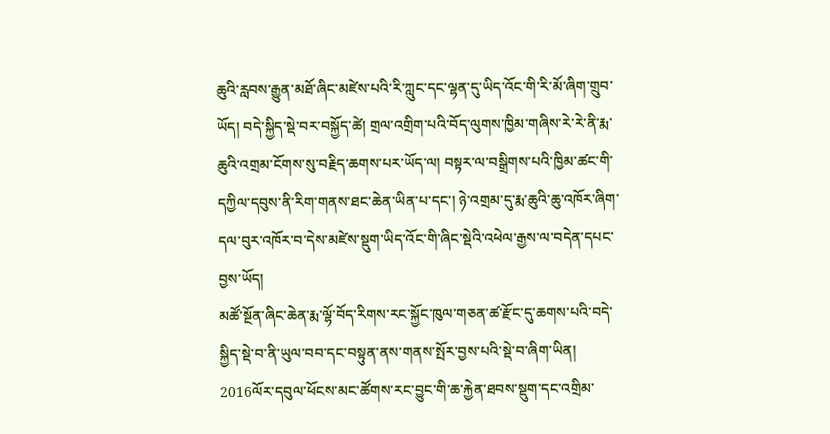ཆུའི་རླབས་རྒྱུན་མཐོ་ཞིང་མཛེས་པའི་རི་ཀླུང་དང་ལྷན་དུ་ཡིད་འོང་གི་རི་མོ་ཞིག་གྲུབ་ཡོད། བདེ་སྐྱིད་སྡེ་བར་བསྐྱོད་ཚེ། གྲལ་འགྲིག་པའི་བོད་ལུགས་ཁྱིམ་གཞིས་རེ་རེ་ནི་རྨ་ཆུའི་འགྲམ་ངོགས་སུ་བརྗིད་ཆགས་པར་ཡོད་ལ། བསྟར་ལ་བསྒྲིགས་པའི་ཁྱིམ་ཚང་གི་དཀྱིལ་དབུས་ནི་རིག་གནས་ཐང་ཆེན་ཡིན་པ་དང་། ཉེ་འགྲམ་དུ་རྨ་ཆུའི་ཆུ་འཁོར་ཞིག་དལ་བུར་འཁོར་བ་དེས་མཛེས་སྡུག་ཡིད་འོང་གི་ཞིང་སྡེའི་འཕེལ་རྒྱས་ལ་བདེན་དཔང་བྱས་ཡོད།
མཚོ་སྔོན་ཞིང་ཆེན་རྨ་ལྷོ་བོད་རིགས་རང་སྐྱོང་ཁུལ་གཅན་ཚ་རྫོང་དུ་ཆགས་པའི་བདེ་སྐྱིད་སྡེ་བ་ནི་ཡུལ་བབ་དང་བསྟུན་ནས་གནས་སྤོར་བྱས་པའི་སྡེ་བ་ཞིག་ཡིན། 2016ལོར་དབུལ་ཕོངས་མང་ཚོགས་རང་བྱུང་གི་ཆ་རྐྱེན་ཐབས་སྡུག་དང་འགྲིམ་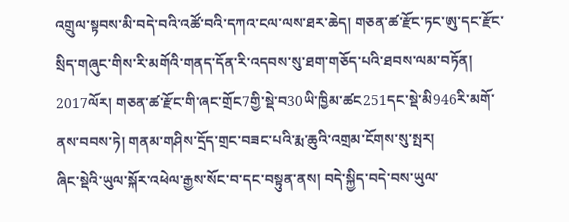འགྲུལ་སྟབས་མི་བདེ་བའི་འཚོ་བའི་དཀའ་ངལ་ལས་ཐར་ཆེད། གཅན་ཚ་རྫོང་ཏང་ཨུ་དང་རྫོང་སྲིད་གཞུང་གིས་རི་མགོའི་གནད་དོན་རི་འདབས་སུ་ཐག་གཅོད་པའི་ཐབས་ལམ་བཏོན། 2017ལོར། གཅན་ཚ་རྫོང་གི་ཞང་གྲོང7གྱི་སྡེ་བ30ཡི་ཁྱིམ་ཚང251དང་སྡེ་མི946རི་མགོ་ནས་བབས་ཏེ། གནམ་གཤིས་དྲོད་གྲང་བཟང་པའི་རྨ་ཆུའི་འགྲམ་ངོགས་སུ་སྤར།
ཞིང་སྡེའི་ཡུལ་སྐོར་འཕེལ་རྒྱས་སོང་བ་དང་བསྟུན་ནས། བདེ་སྐྱིད་བདེ་བས་ཡུལ་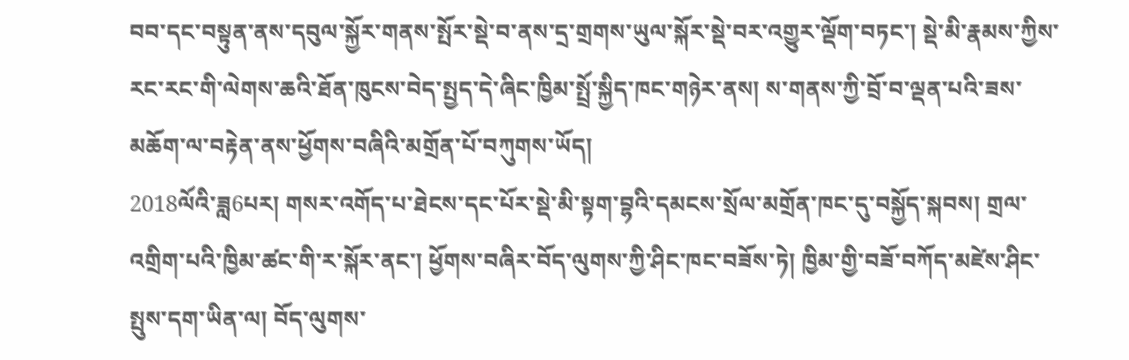བབ་དང་བསྟུན་ནས་དབུལ་སྐྱོར་གནས་སྤོར་སྡེ་བ་ནས་དྲ་གྲགས་ཡུལ་སྐོར་སྡེ་བར་འགྱུར་ལྡོག་བཏང་། སྡེ་མི་རྣམས་ཀྱིས་རང་རང་གི་ལེགས་ཆའི་ཐོན་ཁུངས་བེད་སྤྱད་དེ་ཞིང་ཁྱིམ་སྤྲོ་སྐྱིད་ཁང་གཉེར་ནས། ས་གནས་ཀྱི་བྲོ་བ་ལྡན་པའི་ཟས་མཆོག་ལ་བརྟེན་ནས་ཕྱོགས་བཞིའི་མགྲོན་པོ་བཀུགས་ཡོད།
2018ལོའི་ཟླ6པར། གསར་འགོད་པ་ཐེངས་དང་པོར་སྡེ་མི་སྟག་བྷའི་དམངས་སྲོལ་མགྲོན་ཁང་དུ་བསྐྱོད་སྐབས། གྲལ་འགྲིག་པའི་ཁྱིམ་ཚང་གི་ར་སྐོར་ནང་། ཕྱོགས་བཞིར་བོད་ལུགས་ཀྱི་ཤིང་ཁང་བཟོས་ཏེ། ཁྱིམ་གྱི་བཟོ་བཀོད་མཛེས་ཤིང་སྤུས་དག་ཡིན་ལ། བོད་ལུགས་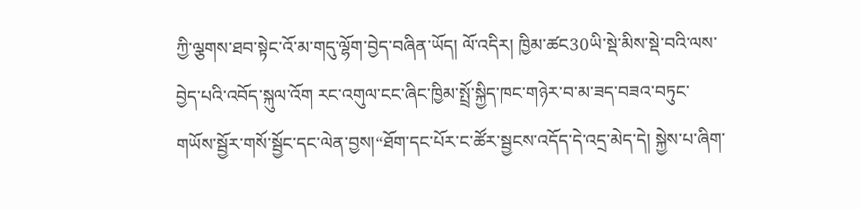ཀྱི་ལྕགས་ཐབ་སྟེང་འོ་མ་གདུ་ལྷོག་བྱེད་བཞིན་ཡོད། ལོ་འདིར། ཁྱིམ་ཚང30ཡི་སྡེ་མིས་སྡེ་བའི་ལས་བྱེད་པའི་འབོད་སྐུལ་འོག རང་འགུལ་ངང་ཞིང་ཁྱིམ་སྤྲོ་སྐྱིད་ཁང་གཉེར་བ་མ་ཟད་བཟའ་བཏུང་གཡོས་སྦྱོར་གསོ་སྦྱོང་དང་ལེན་བྱས།“ཐོག་དང་པོར་ང་ཚོར་སྦྱངས་འདོད་དེ་འདྲ་མེད་དེ། སྐྱེས་པ་ཞིག་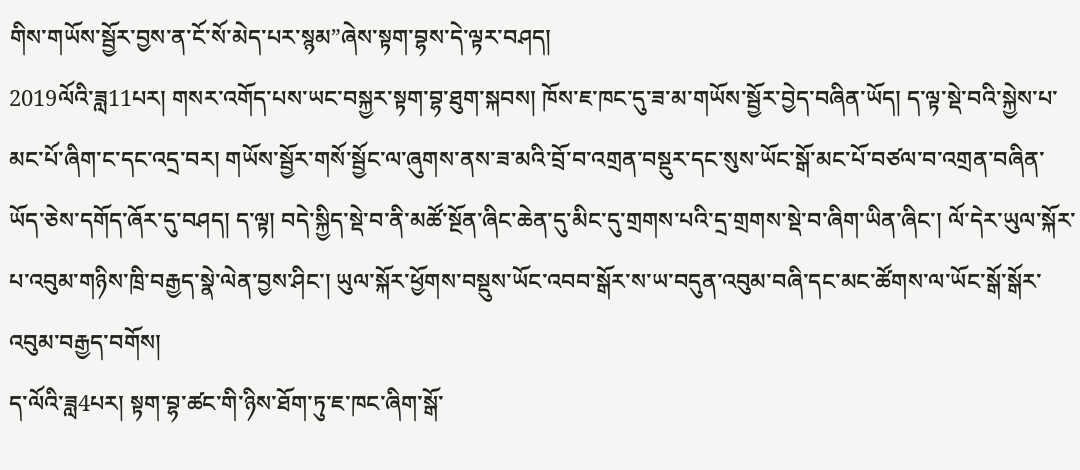གིས་གཡོས་སྦྱོར་བྱས་ན་ངོ་སོ་མེད་པར་སྙམ”ཞེས་སྟག་བྷས་དེ་ལྟར་བཤད།
2019ལོའི་ཟླ11པར། གསར་འགོད་པས་ཡང་བསྐྱར་སྟག་བྷ་ཐུག་སྐབས། ཁོས་ཇ་ཁང་དུ་ཟ་མ་གཡོས་སྦྱོར་བྱེད་བཞིན་ཡོད། ད་ལྟ་སྡེ་བའི་སྐྱེས་པ་མང་པོ་ཞིག་ང་དང་འདྲ་བར། གཡོས་སྦྱོར་གསོ་སྦྱོང་ལ་ཞུགས་ནས་ཟ་མའི་བྲོ་བ་འགྲན་བསྡུར་དང་སུས་ཡོང་སྒོ་མང་པོ་བཙལ་བ་འགྲན་བཞིན་ཡོད་ཅེས་དགོད་ཞོར་དུ་བཤད། ད་ལྟ། བདེ་སྐྱིད་སྡེ་བ་ནི་མཚོ་སྔོན་ཞིང་ཆེན་དུ་མིང་དུ་གྲགས་པའི་དྲ་གྲགས་སྡེ་བ་ཞིག་ཡིན་ཞིང་། ལོ་དེར་ཡུལ་སྐོར་པ་འབུམ་གཉིས་ཁྲི་བརྒྱད་སྣེ་ལེན་བྱས་ཤིང་། ཡུལ་སྐོར་ཕྱོགས་བསྡུས་ཡོང་འབབ་སྒོར་ས་ཡ་བདུན་འབུམ་བཞི་དང་མང་ཚོགས་ལ་ཡོང་སྒོ་སྒོར་འབུམ་བརྒྱད་བགོས།
ད་ལོའི་ཟླ4པར། སྟག་བྷ་ཚང་གི་ཉིས་ཐོག་ཏུ་ཇ་ཁང་ཞིག་སྒོ་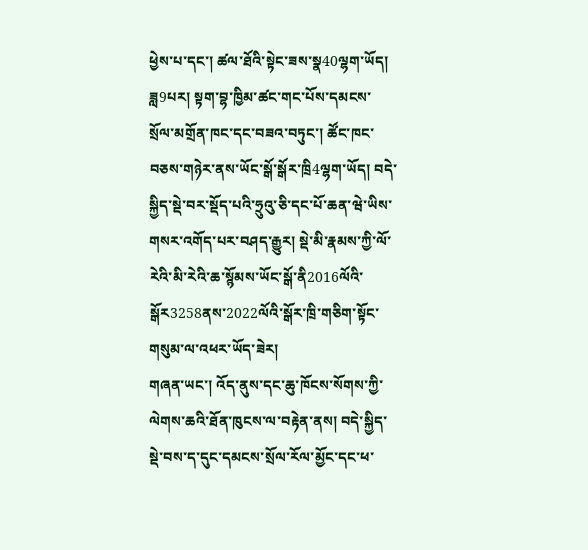ཕྱེས་པ་དང་། ཚལ་ཐོའི་སྟེང་ཟས་སྣ40ལྷག་ཡོད། ཟླ9པར། སྟག་བྷ་ཁྱིམ་ཚང་གང་པོས་དམངས་སྲོལ་མགྲོན་ཁང་དང་བཟའ་བཏུང་། ཚོང་ཁང་བཅས་གཉེར་ནས་ཡོང་སྒོ་སྒོར་ཁྲི4ལྷག་ཡོད། བདེ་སྐྱིད་སྡེ་བར་སྡོད་པའི་ཧྲུའུ་ཅི་དང་པོ་ཆན་ཝེ་ཡིས་གསར་འགོད་པར་བཤད་རྒྱུར། སྡེ་མི་རྣམས་ཀྱི་ལོ་རེའི་མི་རེའི་ཆ་སྙོམས་ཡོང་སྒོ་ནི2016ལོའི་སྒོར3258ནས་2022ལོའི་སྒོར་ཁྲི་གཅིག་སྟོང་གསུམ་ལ་འཕར་ཡོད་ཟེར།
གཞན་ཡང་། འོད་ནུས་དང་ཆུ་ཁོངས་སོགས་ཀྱི་ལེགས་ཆའི་ཐོན་ཁུངས་ལ་བརྟེན་ནས། བདེ་སྐྱིད་སྡེ་བས་ད་དུང་དམངས་སྲོལ་རོལ་མྱོང་དང་ཕ་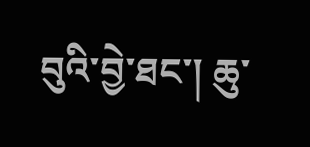བུའི་བྱེ་ཐང་། ཆུ་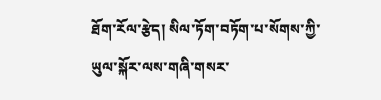ཐོག་རོལ་རྩེད། སིལ་ཏོག་བཏོག་པ་སོགས་ཀྱི་ཡུལ་སྐོར་ལས་གཞི་གསར་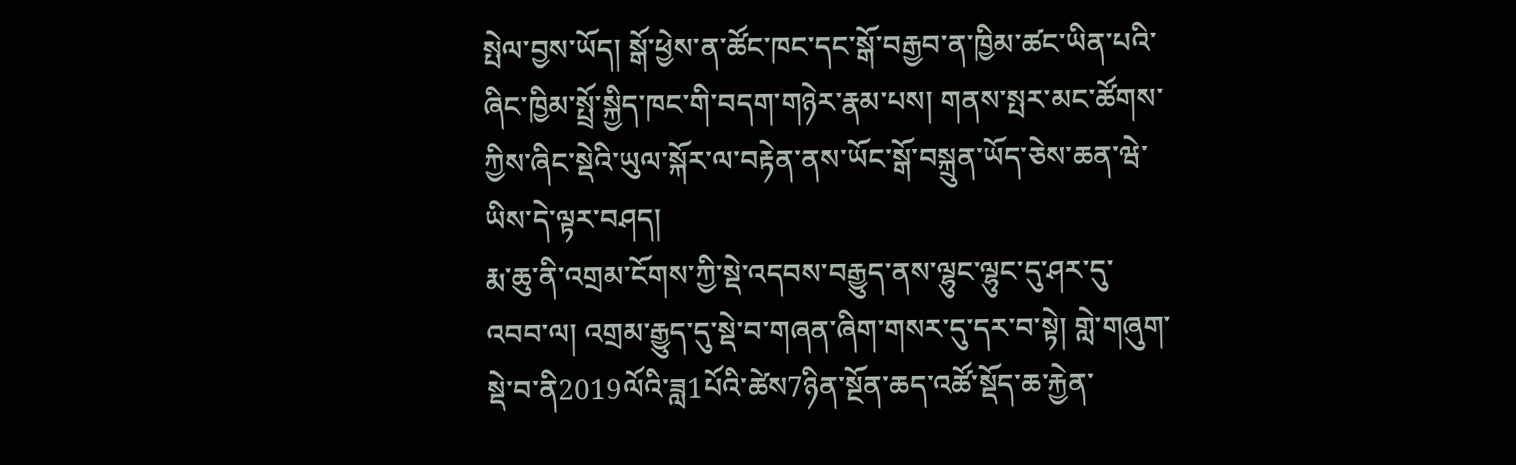སྤེལ་བྱས་ཡོད། སྒོ་ཕྱེས་ན་ཚོང་ཁང་དང་སྒོ་བརྒྱབ་ན་ཁྱིམ་ཚང་ཡིན་པའི་ཞིང་ཁྱིམ་སྤྲོ་སྐྱིད་ཁང་གི་བདག་གཉེར་རྣམ་པས། གནས་སྤར་མང་ཚོགས་ཀྱིས་ཞིང་སྡེའི་ཡུལ་སྐོར་ལ་བརྟེན་ནས་ཡོང་སྒོ་བསྐྲུན་ཡོད་ཅེས་ཆན་ཝེ་ཡིས་དེ་ལྟར་བཤད།
རྨ་ཆུ་ནི་འགྲམ་ངོགས་ཀྱི་སྡེ་འདབས་བརྒྱུད་ནས་ལྷུང་ལྷུང་དུ་ཤར་དུ་འབབ་ལ། འགྲམ་རྒྱུད་དུ་སྡེ་བ་གཞན་ཞིག་གསར་དུ་དར་བ་སྟེ། གླེ་གཞུག་སྡེ་བ་ནི2019ལོའི་ཟླ1པོའི་ཚེས7ཉིན་སྔོན་ཆད་འཚོ་སྡོད་ཆ་རྐྱེན་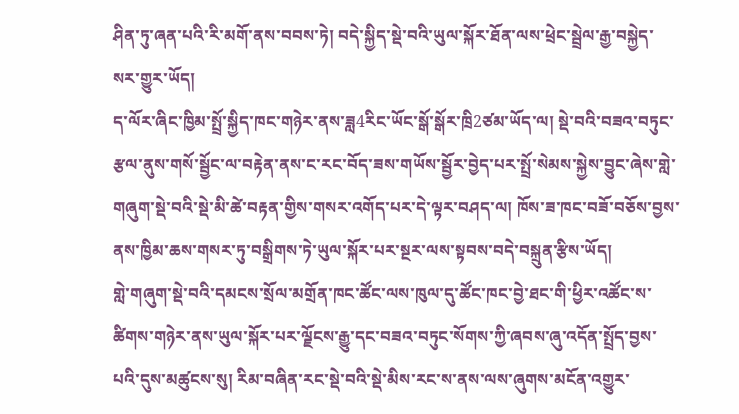ཤིན་ཏུ་ཞན་པའི་རི་མགོ་ནས་བབས་ཏེ། བདེ་སྐྱིད་སྡེ་བའི་ཡུལ་སྐོར་ཐོན་ལས་ཕྲེང་སྦྲེལ་རྒྱ་བསྐྱེད་སར་གྱུར་ཡོད།
ད་ལོར་ཞིང་ཁྱིམ་སྤྲོ་སྐྱིད་ཁང་གཉེར་ནས་ཟླ4རིང་ཡོང་སྒོ་སྒོར་ཁྲི2ཙམ་ཡོད་ལ། སྡེ་བའི་བཟའ་བཏུང་རྩལ་ནུས་གསོ་སྦྱོང་ལ་བརྟེན་ནས་ང་རང་བོད་ཟས་གཡོས་སྦྱོར་བྱེད་པར་སྤྲོ་སེམས་སྐྱེས་བྱུང་ཞེས་གླེ་གཞུག་སྡེ་བའི་སྡེ་མི་ཚེ་བརྟན་གྱིས་གསར་འགོད་པར་དེ་ལྟར་བཤད་ལ། ཁོས་ཟ་ཁང་བཟོ་བཅོས་བྱས་ནས་ཁྱིམ་ཆས་གསར་ཏུ་བསྒྲིགས་ཏེ་ཡུལ་སྐོར་པར་སྔར་ལས་སྟབས་བདེ་བསྐྲུན་རྩིས་ཡོད།
གླེ་གཞུག་སྡེ་བའི་དམངས་སྲོལ་མགྲོན་ཁང་ཚོང་ལས་ཁུལ་དུ་ཚོང་ཁང་བྱེ་ཐང་གི་ཕྱིར་འཚོང་ས་ཚིགས་གཉེར་ནས་ཡུལ་སྐོར་པར་ལྗོངས་རྒྱུ་དང་བཟའ་བཏུང་སོགས་ཀྱི་ཞབས་ཞུ་འདོན་སྤྲོད་བྱས་པའི་དུས་མཚུངས་སུ། རིམ་བཞིན་རང་སྡེ་བའི་སྡེ་མིས་རང་ས་ནས་ལས་ཞུགས་མངོན་འགྱུར་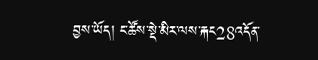བྱས་ཡོད། ང་ཚོས་སྡེ་མིར་ལས་རྐང28འདོན་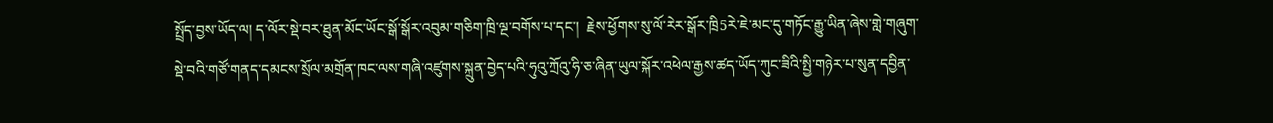སྤྲོད་བྱས་ཡོད་ལ། ད་ལོར་སྡེ་བར་ཐུན་མོང་ཡོང་སྒོ་སྒོར་འབུམ་གཅིག་ཁྲི་ལྔ་བགོས་པ་དང་།  རྗེས་ཕྱོགས་སུ་ལོ་རེར་སྒོར་ཁྲི5རེ་ཇེ་མང་དུ་གཏོང་རྒྱུ་ཡིན་ཞེས་གླེ་གཞུག་སྡེ་བའི་གཙོ་གནད་དམངས་སྲོལ་མགྲོན་ཁང་ལས་གཞི་འཛུགས་སྐྲུན་བྱེད་པའི་ཧུའུ་ཀྲོའུ་ཧི་ཅ་ཞིན་ཡུལ་སྐོར་འཕེལ་རྒྱས་ཚད་ཡོད་ཀུང་ཟིའི་སྤྱི་གཉེར་པ་སུན་དབྱིན་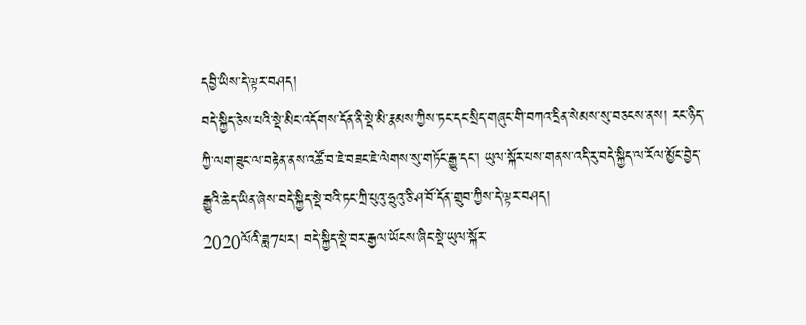དབྱི་ཡིས་དེ་ལྟར་བཤད།
བདེ་སྐྱིད་ཅེས་པའི་སྡེ་མིང་འདོགས་དོན་ནི་སྡེ་མི་རྣམས་ཀྱིས་ཏང་དང་སྲིད་གཞུང་གི་བཀའ་དྲིན་སེམས་སུ་བཅངས་ནས། རང་ཉིད་ཀྱི་ལག་ཟུང་ལ་བརྟེན་ནས་འཚོ་བ་ཇེ་བཟང་ཇེ་ལེགས་སུ་གཏོང་རྒྱུ་དང་། ཡུལ་སྐོར་པས་གནས་འདི་རུ་བདེ་སྐྱིད་ལ་རོལ་མྱོང་བྱེད་རྒྱུའི་ཆེད་ཡིན་ཞེས་བདེ་སྐྱིད་སྡེ་བའི་ཏང་ཀྲི་པུའུ་ཧྲུའུ་ཅི་ཤ་བོ་དོན་གྲུབ་ཀྱིས་དེ་ལྟར་བཤད།
2020ལོའི་ཟླ7པར། བདེ་སྐྱིད་སྡེ་བར་རྒྱལ་ཡོངས་ཞིང་སྡེ་ཡུལ་སྐོར་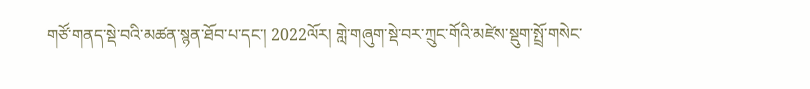གཙོ་གནད་སྡེ་བའི་མཚན་སྙན་ཐོབ་པ་དང་། 2022ལོར། གླེ་གཞུག་སྡེ་བར་ཀྲུང་གོའི་མཛེས་སྡུག་སྤྲོ་གསེང་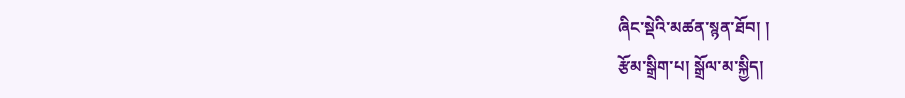ཞིང་སྡེའི་མཚན་སྙན་ཐོབ། །
རྩོམ་སྒྲིག་པ། སྒྲོལ་མ་སྐྱིད།